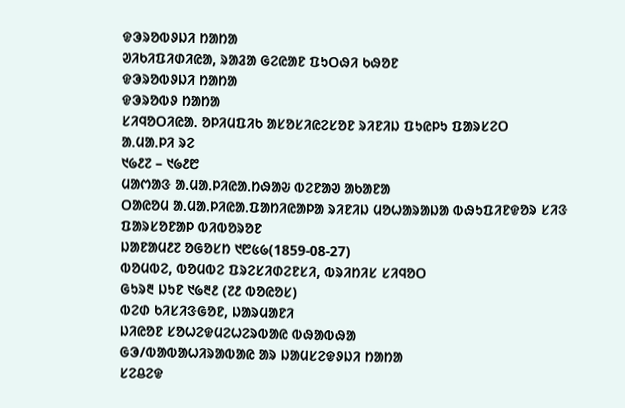ᱫᱳᱨᱚᱵᱽᱡᱤ ᱴᱟᱴᱟ
ᱣᱤᱠᱤᱯᱤᱰᱤᱭᱟ, ᱨᱟᱲᱟ ᱜᱮᱭᱟᱱ ᱯᱩᱛᱷᱤ ᱠᱷᱚᱱ
ᱫᱳᱨᱚᱵᱽᱡᱤ ᱴᱟᱴᱟ
ᱫᱳᱨᱚᱵᱽ ᱴᱟᱴᱟ
ᱥᱤᱧᱚᱛᱤᱭᱟᱹ ᱚᱞᱤᱢᱯᱤᱠ ᱟᱥᱚᱥᱤᱭᱮᱥᱚᱱ ᱨᱤᱱᱤᱡ ᱯᱩᱭᱞᱩ ᱯᱟᱨᱥᱮᱛ
ᱟᱹᱢᱟᱹᱞᱤ ᱨᱮ
᱑᱙᱒᱗ – ᱑᱙᱒᱘
ᱢᱟᱬᱟᱝ ᱟᱹᱢᱟᱹᱞᱤᱭᱟᱹᱴᱷᱟᱶ ᱵᱮᱱᱟᱣ ᱟᱠᱟᱱᱟ
ᱛᱟᱭᱚᱢ ᱟᱹᱢᱟᱹᱞᱤᱭᱟᱹᱯᱟᱴᱤᱭᱟᱞᱟ ᱨᱤᱱᱤᱡ ᱢᱚᱦᱟᱨᱟᱡᱟ ᱵᱷᱩᱯᱤᱱᱫᱚᱨ ᱥᱤᱝ
ᱯᱟᱨᱥᱚᱱᱟᱞ ᱵᱤᱵᱚᱨᱚᱱ
ᱡᱟᱱᱟᱢ᱒᱗ ᱚᱜᱚᱥᱴ ᱑᱘᱕᱙(1859-08-27)
ᱵᱚᱢᱵᱮ, ᱵᱚᱢᱵᱮ ᱯᱨᱮᱥᱤᱰᱮᱱᱥᱤ, ᱵᱨᱤᱴᱤᱥ ᱥᱤᱧᱚᱛ
ᱜᱩᱨ᱓ ᱡᱩᱱ ᱑᱙᱓᱒ (᱗᱒ ᱵᱚᱭᱚᱥ)
ᱵᱮᱰ ᱠᱤᱥᱤᱝᱜᱚᱱ, ᱡᱟᱨᱢᱟᱱᱤ
ᱡᱤᱭᱚᱱ ᱥᱚᱦᱮᱫᱢᱮᱦᱮᱨᱵᱟᱭ ᱵᱷᱟᱵᱷᱟ
ᱜᱳ/ᱵᱟᱵᱟᱦᱤᱨᱟᱵᱟᱭ ᱟᱨ ᱡᱟᱢᱥᱮᱫᱽᱡᱤ ᱴᱟᱴᱟ
ᱥᱮᱪᱮᱫ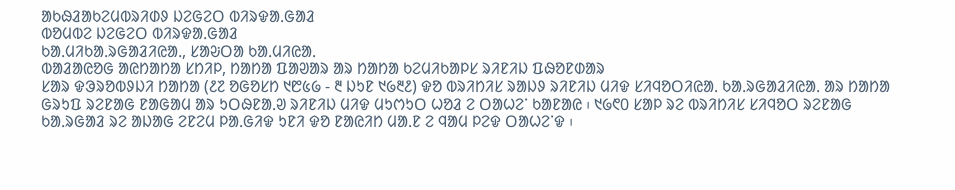ᱟᱠᱷᱲᱟᱠᱮᱢᱵᱨᱤᱰᱽ ᱡᱮᱜᱮᱛ ᱵᱤᱨᱫᱟᱹᱜᱟᱲ
ᱵᱚᱢᱵᱮ ᱡᱮᱜᱮᱛ ᱵᱤᱨᱫᱟᱹᱜᱟᱲ
ᱠᱟᱹᱢᱤᱠᱟᱹᱨᱜᱟᱲᱤᱭᱟᱹ, ᱥᱟᱶᱛᱟ ᱠᱟᱹᱢᱤᱭᱟᱹ
ᱵᱟᱲᱟᱭᱚᱜ ᱟᱭᱴᱟᱴᱟ ᱥᱴᱤᱞ, ᱴᱟᱴᱟ ᱯᱟᱣᱟᱨ ᱟᱨ ᱴᱟᱴᱟ ᱠᱮᱢᱤᱠᱟᱞᱥ ᱨᱤᱱᱤᱡ ᱯᱷᱚᱱᱰᱟᱨ
ᱥᱟᱨ ᱫᱳᱨᱚᱵᱽᱡᱤ ᱴᱟᱴᱟ (᱒᱗ ᱚᱜᱚᱥᱴ ᱑᱘᱕᱙ - ᱓ ᱡᱩᱱ ᱑᱙᱓᱒) ᱫᱚ ᱵᱨᱤᱴᱤᱥ ᱨᱟᱡᱽ ᱨᱤᱱᱤᱡ ᱢᱤᱫ ᱥᱤᱧᱚᱛᱤᱭᱟᱹ ᱠᱟᱹᱨᱜᱟᱲᱤᱭᱟᱹ ᱟᱨ ᱴᱟᱴᱟ ᱜᱨᱩᱯ ᱨᱮᱱᱟᱜ ᱱᱟᱜᱟᱢ ᱟᱨ ᱩᱛᱷᱱᱟᱹᱣ ᱨᱤᱱᱤᱡ ᱢᱤᱫ ᱢᱩᱬᱩᱛ ᱦᱚᱲ ᱮ ᱛᱟᱦᱮᱸ ᱠᱟᱱᱟᱭ ᱾ ᱑᱙᱖᱐ ᱥᱟᱞ ᱨᱮ ᱵᱨᱤᱴᱤᱥ ᱥᱤᱧᱚᱛ ᱨᱮᱱᱟᱜ ᱠᱟᱹᱨᱜᱟᱲ ᱨᱮ ᱟᱡᱟᱜ ᱮᱱᱮᱢ ᱞᱟᱹᱜᱤᱫ ᱩᱱᱤ ᱫᱚ ᱱᱟᱭᱤᱴ ᱢᱟᱹᱱ ᱮ ᱧᱟᱢ ᱞᱮᱫ ᱛᱟᱦᱮᱸᱫ ᱾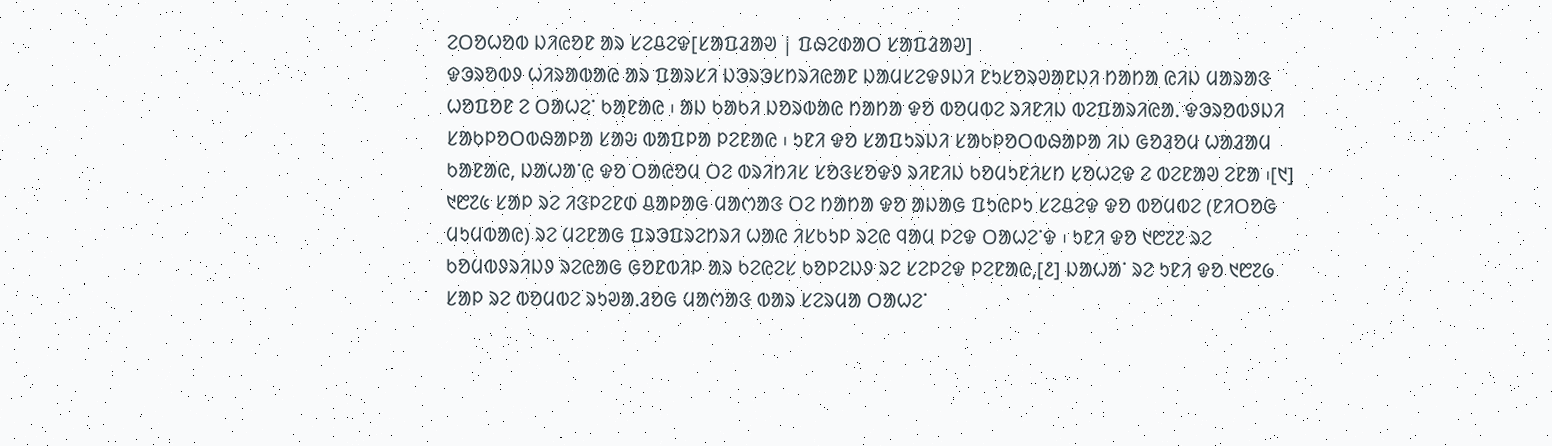ᱮᱛᱚᱦᱚᱵ ᱡᱤᱭᱚᱱ ᱟᱨ ᱥᱮᱪᱮᱫ[ᱥᱟᱯᱲᱟᱣ | ᱯᱷᱮᱰᱟᱛ ᱥᱟᱯᱲᱟᱣ]
ᱫᱳᱨᱚᱵᱽ ᱦᱤᱨᱟᱵᱟᱭ ᱟᱨ ᱯᱟᱨᱥᱤ ᱡᱳᱨᱳᱥᱴᱨᱤᱭᱟᱱ ᱡᱟᱢᱥᱮᱫᱽᱡᱤ ᱱᱩᱥᱚᱨᱣᱟᱱᱡᱤ ᱴᱟᱴᱟ ᱭᱤᱡ ᱢᱟᱨᱟᱝ ᱦᱚᱯᱚᱱ ᱮ ᱛᱟᱦᱮᱸ ᱠᱟᱱᱟᱭ ᱾ ᱟᱡ ᱠᱟᱠᱤ ᱡᱚᱨᱵᱟᱭ ᱴᱟᱴᱟ ᱫᱚ ᱵᱚᱢᱵᱮ ᱨᱤᱱᱤᱡ ᱵᱮᱯᱟᱨᱤᱭᱟᱹ ᱫᱳᱨᱚᱵᱽᱡᱤ ᱥᱟᱠᱞᱚᱛᱵᱷᱟᱞᱟ ᱥᱟᱶ ᱵᱟᱯᱞᱟ ᱞᱮᱱᱟᱭ ᱾ ᱩᱱᱤ ᱫᱚ ᱥᱟᱯᱩᱨᱡᱤ ᱥᱟᱠᱞᱚᱛᱵᱷᱟᱞᱟ ᱤᱡ ᱜᱚᱲᱚᱢ ᱦᱟᱲᱟᱢ ᱠᱟᱱᱟᱭ, ᱡᱟᱦᱟᱸᱭ ᱫᱚ ᱛᱟᱭᱚᱢ ᱛᱮ ᱵᱨᱤᱴᱤᱥ ᱥᱚᱝᱥᱚᱫᱽ ᱨᱤᱱᱤᱡ ᱠᱚᱢᱩᱱᱤᱥᱴ ᱥᱚᱦᱮᱫ ᱮ ᱵᱮᱱᱟᱣ ᱮᱱᱟ ᱾[᱑]
᱑᱘᱗᱕ ᱥᱟᱞ ᱨᱮ ᱤᱝᱞᱮᱱᱰ ᱪᱟᱞᱟᱜ ᱢᱟᱬᱟᱝ ᱛᱮ ᱴᱟᱴᱟ ᱫᱚ ᱟᱡᱟᱜ ᱯᱩᱭᱞᱩ ᱥᱮᱪᱮᱫ ᱫᱚ ᱵᱚᱢᱵᱮ (ᱱᱤᱛᱚᱜ ᱢᱩᱢᱵᱟᱭ) ᱨᱮ ᱢᱮᱱᱟᱜ ᱯᱨᱳᱯᱨᱮᱴᱨᱤ ᱦᱟᱭ ᱤᱥᱠᱩᱞ ᱨᱮᱭ ᱧᱟᱢ ᱞᱮᱫ ᱛᱟᱦᱮᱸᱫ ᱾ ᱩᱱᱤ ᱫᱚ ᱑᱘᱗᱗ ᱨᱮ ᱠᱚᱢᱵᱽᱨᱤᱡᱽ ᱨᱮᱭᱟᱜ ᱜᱚᱱᱵᱤᱞ ᱟᱨ ᱠᱮᱭᱮᱥ ᱠᱚᱞᱮᱡᱽ ᱨᱮ ᱥᱮᱞᱮᱫ ᱞᱮᱱᱟᱭ,[᱒] ᱡᱟᱦᱟᱸ ᱨᱮ ᱩᱱᱤ ᱫᱚ ᱑᱘᱗᱙ ᱥᱟᱞ ᱨᱮ ᱵᱚᱢᱵᱮ ᱨᱩᱣᱟᱹᱲᱚᱜ ᱢᱟᱬᱟᱝ ᱵᱟᱨ ᱥᱮᱨᱢᱟ ᱛᱟᱦᱮᱸ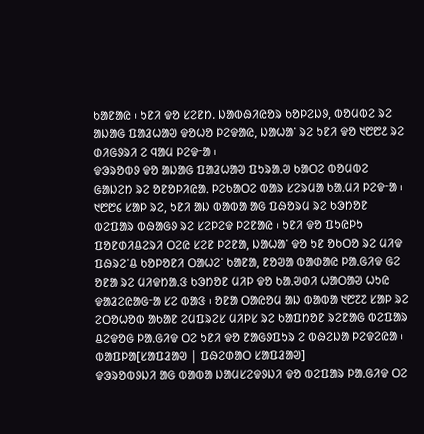ᱠᱟᱱᱟᱭ ᱾ ᱩᱱᱤ ᱫᱚ ᱥᱮᱱᱴ. ᱡᱟᱵᱷᱤᱭᱚᱨ ᱠᱚᱞᱮᱡᱽ, ᱵᱚᱢᱵᱮ ᱨᱮ ᱟᱡᱟᱜ ᱯᱟᱲᱦᱟᱣ ᱫᱚᱦᱚ ᱞᱮᱫᱟᱭ, ᱡᱟᱦᱟᱸ ᱨᱮ ᱩᱱᱤ ᱫᱚ ᱑᱘᱘᱒ ᱨᱮ ᱰᱤᱜᱽᱨᱤ ᱮ ᱧᱟᱢ ᱞᱮᱫᱼᱟ ᱾
ᱫᱳᱨᱚᱵᱽ ᱫᱚ ᱟᱡᱟᱜ ᱯᱟᱲᱦᱟᱣ ᱯᱩᱨᱟᱹᱣ ᱠᱟᱛᱮ ᱵᱚᱢᱵᱮ ᱜᱟᱡᱮᱴ ᱨᱮ ᱚᱱᱚᱞᱤᱭᱟᱹ ᱞᱮᱠᱟᱛᱮ ᱵᱟᱨ ᱥᱮᱨᱢᱟ ᱠᱟᱹᱢᱤ ᱞᱮᱫᱼᱟ ᱾ ᱑᱘᱘᱔ ᱥᱟᱞ ᱨᱮ, ᱩᱱᱤ ᱟᱡ ᱵᱟᱵᱟ ᱟᱜ ᱯᱷᱚᱨᱢ ᱨᱮ ᱠᱳᱴᱚᱱ ᱵᱮᱯᱟᱨ ᱵᱷᱟᱜᱽ ᱨᱮ ᱥᱮᱞᱮᱫ ᱞᱮᱱᱟᱭ ᱾ ᱩᱱᱤ ᱫᱚ ᱯᱩᱭᱞᱩ ᱯᱚᱱᱰᱤᱪᱮᱨᱤ ᱛᱮᱭ ᱥᱮᱱ ᱞᱮᱱᱟ, ᱡᱟᱦᱟᱸ ᱫᱚ ᱩᱱ ᱚᱠᱛᱚ ᱨᱮ ᱢᱤᱫ ᱯᱷᱨᱮᱸᱪ ᱠᱚᱞᱚᱱᱤ ᱛᱟᱦᱮᱸ ᱠᱟᱱᱟ, ᱱᱚᱣᱟ ᱵᱟᱰᱟᱭ ᱞᱟᱹᱜᱤᱫ ᱜᱮ ᱚᱱᱟ ᱨᱮ ᱢᱤᱫᱴᱟᱹᱝ ᱠᱳᱴᱚᱱ ᱢᱤᱞ ᱫᱚ ᱠᱟᱹᱣᱰᱤ ᱦᱟᱛᱟᱣ ᱦᱩᱭ ᱫᱟᱲᱮᱭᱟᱜᱼᱟ ᱥᱮ ᱵᱟᱝ ᱾ ᱚᱱᱟ ᱛᱟᱭᱚᱢ ᱟᱡ ᱵᱟᱵᱟ ᱑᱘᱗᱗ ᱥᱟᱞ ᱨᱮ ᱮᱛᱚᱦᱚᱵ ᱟᱠᱟᱱ ᱮᱢᱯᱨᱮᱥ ᱢᱤᱞᱥ ᱨᱮ ᱠᱟᱯᱴᱚᱱ ᱨᱮᱱᱟᱜ ᱵᱮᱯᱟᱨ ᱪᱮᱫᱚᱜ ᱞᱟᱹᱜᱤᱫ ᱛᱮ ᱩᱱᱤ ᱫᱚ ᱱᱟᱜᱽᱯᱩᱨ ᱮ ᱵᱷᱮᱡᱟ ᱞᱮᱫᱮᱭᱟ ᱾
ᱵᱟᱯᱞᱟ[ᱥᱟᱯᱲᱟᱣ | ᱯᱷᱮᱰᱟᱛ ᱥᱟᱯᱲᱟᱣ]
ᱫᱳᱨᱚᱵᱽᱡᱤ ᱟᱜ ᱵᱟᱵᱟ ᱡᱟᱢᱥᱮᱫᱽᱡᱤ ᱫᱚ ᱵᱮᱯᱟᱨ ᱞᱟᱹᱜᱤᱫ ᱛᱮ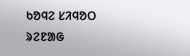ᱠᱚᱧᱮ ᱥᱤᱧᱚᱛ ᱨᱮᱱᱟᱜ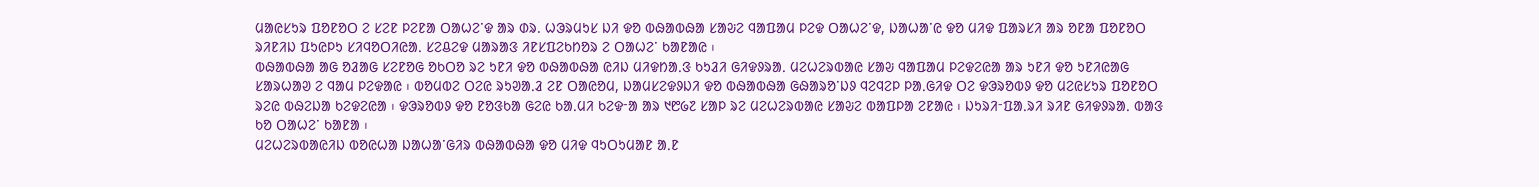ᱢᱟᱭᱥᱩᱨ ᱯᱚᱱᱚᱛ ᱮ ᱥᱮᱱ ᱞᱮᱱᱟ ᱛᱟᱦᱮᱸᱫ ᱟᱨ ᱰᱨ. ᱦᱳᱨᱢᱩᱥ ᱡᱤ ᱫᱚ ᱵᱷᱟᱵᱷᱟ ᱥᱟᱶᱮ ᱧᱟᱯᱟᱢ ᱞᱮᱫ ᱛᱟᱦᱮᱸᱫ, ᱡᱟᱦᱟᱸᱭ ᱫᱚ ᱢᱤᱫ ᱯᱟᱨᱥᱤ ᱟᱨ ᱚᱱᱟ ᱯᱚᱱᱚᱛ ᱨᱤᱱᱤᱡ ᱯᱩᱭᱞᱩ ᱥᱤᱧᱚᱛᱤᱭᱟᱹ ᱥᱮᱪᱮᱫ ᱢᱟᱨᱟᱝ ᱤᱱᱥᱯᱮᱠᱴᱚᱨ ᱮ ᱛᱟᱦᱮᱸ ᱠᱟᱱᱟᱭ ᱾
ᱵᱷᱟᱵᱷᱟ ᱟᱜ ᱚᱲᱟᱜ ᱥᱮᱱᱚᱜ ᱚᱠᱛᱚ ᱨᱮ ᱩᱱᱤ ᱫᱚ ᱵᱷᱟᱵᱷᱟ ᱭᱤᱡ ᱢᱤᱫᱴᱟᱹᱝ ᱠᱩᱲᱤ ᱜᱤᱫᱽᱨᱟᱹ ᱢᱮᱦᱮᱨᱵᱟᱭ ᱥᱟᱶ ᱧᱟᱯᱟᱢ ᱞᱮᱫᱮᱭᱟ ᱟᱨ ᱩᱱᱤ ᱫᱚ ᱩᱱᱤᱭᱟᱜ ᱥᱟᱨᱦᱟᱣ ᱮ ᱧᱟᱢ ᱞᱮᱫᱟᱭ ᱾ ᱵᱚᱢᱵᱮ ᱛᱮᱭ ᱨᱩᱣᱟᱹᱲ ᱮᱱ ᱛᱟᱭᱚᱢ, ᱡᱟᱢᱥᱮᱫᱽᱡᱤ ᱫᱚ ᱵᱷᱟᱵᱷᱟ ᱜᱷᱟᱨᱚᱸᱡᱽ ᱧᱮᱧᱮᱞ ᱞᱟᱹᱜᱤᱫ ᱛᱮ ᱫᱳᱨᱚᱵᱽ ᱫᱚ ᱢᱮᱭᱥᱩᱨ ᱯᱚᱱᱚᱛ ᱨᱮᱭ ᱵᱷᱮᱡᱟ ᱠᱮᱫᱮᱭᱟ ᱾ ᱫᱳᱨᱚᱵᱽ ᱫᱚ ᱱᱚᱝᱠᱟ ᱜᱮᱭ ᱠᱟᱹᱢᱤ ᱠᱮᱫᱼᱟ ᱟᱨ ᱑᱘᱙᱗ ᱥᱟᱞ ᱨᱮ ᱢᱮᱦᱮᱨᱵᱟᱭ ᱥᱟᱶᱮ ᱵᱟᱯᱞᱟ ᱮᱱᱟᱭ ᱾ ᱡᱩᱨᱤᱼᱯᱟᱹᱨᱤ ᱨᱤᱱ ᱜᱤᱫᱽᱨᱟᱹ ᱵᱟᱝ ᱠᱚ ᱛᱟᱦᱮᱸ ᱠᱟᱱᱟ ᱾
ᱢᱮᱦᱮᱨᱵᱟᱭᱤᱡ ᱵᱚᱭᱦᱟ ᱡᱟᱦᱟᱸᱜᱤᱨ ᱵᱷᱟᱵᱷᱟ ᱫᱚ ᱢᱤᱫ ᱧᱩᱛᱩᱢᱟᱱ ᱟᱹᱱ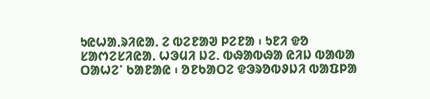ᱩᱭᱦᱟᱹᱨᱤᱭᱟᱹ ᱮ ᱵᱮᱱᱟᱣ ᱞᱮᱱᱟ ᱾ ᱩᱱᱤ ᱫᱚ ᱥᱟᱬᱮᱥᱤᱭᱟᱹ ᱦᱳᱢᱤ ᱡᱮ. ᱵᱷᱟᱵᱷᱟ ᱭᱤᱡ ᱵᱟᱵᱟ ᱛᱟᱦᱮᱸ ᱠᱟᱱᱟᱭ ᱾ ᱚᱱᱠᱟᱛᱮ ᱫᱳᱨᱚᱵᱽᱡᱤ ᱵᱟᱯᱞᱟ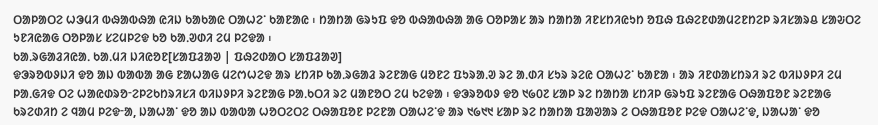ᱛᱟᱞᱟᱛᱮ ᱦᱳᱢᱤ ᱵᱷᱟᱵᱷᱟ ᱭᱤᱡ ᱠᱟᱠᱟᱭ ᱛᱟᱦᱮᱸ ᱠᱟᱱᱟᱭ ᱾ ᱴᱟᱴᱟ ᱜᱨᱩᱯ ᱫᱚ ᱵᱷᱟᱵᱷᱟ ᱟᱜ ᱛᱚᱞᱟᱥ ᱟᱨ ᱴᱟᱴᱟ ᱤᱱᱥᱴᱤᱭᱩᱴ ᱚᱯᱷ ᱯᱷᱮᱱᱰᱟᱢᱮᱱᱴᱮᱞ ᱨᱤᱥᱟᱨᱪ ᱥᱟᱶᱛᱮ ᱩᱱᱤᱭᱟᱜ ᱛᱚᱞᱟᱥ ᱥᱮᱢᱞᱮᱫ ᱠᱚ ᱠᱟᱹᱣᱰᱤ ᱮᱢ ᱞᱮᱫᱟ ᱾
ᱠᱟᱹᱨᱜᱟᱲᱤᱭᱟᱹ ᱠᱟᱹᱢᱤ ᱡᱤᱭᱚᱱ[ᱥᱟᱯᱲᱟᱣ | ᱯᱷᱮᱰᱟᱛ ᱥᱟᱯᱲᱟᱣ]
ᱫᱳᱨᱚᱵᱽᱡᱤ ᱫᱚ ᱟᱡ ᱵᱟᱵᱟ ᱟᱜ ᱱᱟᱦᱟᱜ ᱢᱮᱬᱦᱮᱫ ᱟᱨ ᱥᱴᱤᱞ ᱠᱟᱹᱨᱜᱟᱲ ᱨᱮᱱᱟᱜ ᱢᱚᱱᱮ ᱯᱩᱨᱟᱹᱣ ᱨᱮ ᱟᱹᱰᱤ ᱥᱩᱨ ᱨᱮᱭ ᱛᱟᱦᱮᱸ ᱠᱟᱱᱟ ᱾ ᱟᱨ ᱤᱱᱰᱟᱥᱴᱨᱤ ᱨᱮ ᱵᱤᱡᱽᱞᱤ ᱮᱢ ᱞᱟᱹᱜᱤᱫ ᱛᱮ ᱦᱟᱭᱰᱨᱚᱼᱮᱞᱮᱠᱴᱨᱤᱥᱤ ᱵᱤᱡᱽᱞᱤ ᱨᱮᱱᱟᱜ ᱞᱟᱹᱠᱛᱤ ᱨᱮ ᱢᱟᱱᱚᱛ ᱮᱢ ᱠᱮᱫᱟ ᱾ ᱫᱳᱨᱚᱵᱽ ᱫᱚ ᱑᱙᱐᱗ ᱥᱟᱞ ᱨᱮ ᱴᱟᱴᱟ ᱥᱴᱤᱞ ᱜᱨᱩᱯ ᱨᱮᱱᱟᱜ ᱛᱷᱟᱯᱚᱱ ᱨᱮᱱᱟᱜ ᱠᱨᱮᱰᱤᱴ ᱮ ᱧᱟᱢ ᱞᱮᱫᱼᱟ, ᱡᱟᱦᱟᱸ ᱫᱚ ᱟᱡ ᱵᱟᱵᱟ ᱦᱚᱛᱮᱛᱮ ᱛᱷᱟᱯᱚᱱ ᱞᱮᱱᱟ ᱛᱟᱦᱮᱸᱫ ᱟᱨ ᱑᱙᱑᱑ ᱥᱟᱞ ᱨᱮ ᱴᱟᱴᱟ ᱯᱟᱣᱟᱨ ᱮ ᱛᱷᱟᱯᱚᱱ ᱞᱮᱫ ᱛᱟᱦᱮᱸᱫ, ᱡᱟᱦᱟᱸ ᱫᱚ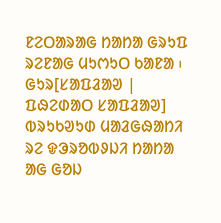ᱱᱮᱛᱟᱨᱟᱜ ᱴᱟᱴᱟ ᱜᱨᱩᱯ ᱨᱮᱱᱟᱜ ᱢᱩᱬᱩᱛ ᱠᱟᱱᱟ ᱾
ᱜᱩᱨ[ᱥᱟᱯᱲᱟᱣ | ᱯᱷᱮᱰᱟᱛ ᱥᱟᱯᱲᱟᱣ]
ᱵᱨᱩᱠᱣᱩᱰ ᱢᱟᱲᱜᱷᱟᱴᱤ ᱨᱮ ᱫᱳᱨᱚᱵᱽᱡᱤ ᱴᱟᱴᱟ ᱟᱜ ᱜᱚᱡ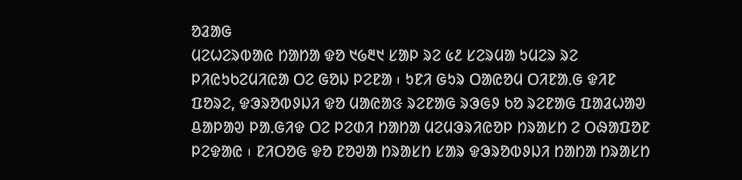ᱚᱲᱟᱜ
ᱢᱮᱦᱮᱨᱵᱟᱭ ᱴᱟᱴᱟ ᱫᱚ ᱑᱙᱓᱑ ᱥᱟᱞ ᱨᱮ ᱕᱒ ᱥᱮᱨᱢᱟ ᱩᱢᱮᱨ ᱨᱮ ᱞᱤᱭᱩᱠᱮᱢᱤᱭᱟ ᱛᱮ ᱜᱚᱡ ᱞᱮᱱᱟ ᱾ ᱩᱱᱤ ᱜᱩᱨ ᱛᱟᱭᱚᱢ ᱛᱤᱱᱟᱹᱜ ᱫᱤᱱ ᱯᱚᱨᱮ, ᱫᱳᱨᱚᱵᱽᱡᱤ ᱫᱚ ᱢᱟᱭᱟᱝ ᱨᱮᱱᱟᱜ ᱨᱳᱜᱽ ᱠᱚ ᱨᱮᱱᱟᱜ ᱯᱟᱲᱦᱟᱣ ᱪᱟᱞᱟᱣ ᱞᱟᱹᱜᱤᱫ ᱛᱮ ᱞᱮᱰᱤ ᱴᱟᱴᱟ ᱢᱮᱢᱳᱨᱤᱭᱚᱞ ᱴᱨᱟᱥᱴ ᱮ ᱛᱷᱟᱯᱚᱱ ᱞᱮᱫᱟᱭ ᱾ ᱱᱤᱛᱚᱜ ᱫᱚ ᱱᱚᱣᱟ ᱴᱨᱟᱥᱴ ᱥᱟᱨ ᱫᱳᱨᱚᱵᱽᱡᱤ ᱴᱟᱴᱟ ᱴᱨᱟᱥᱴ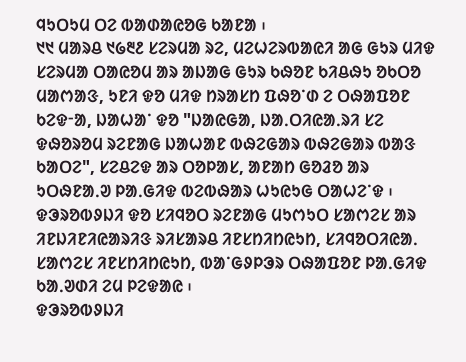ᱧᱩᱛᱩᱢ ᱛᱮ ᱵᱟᱰᱟᱭᱚᱜ ᱠᱟᱱᱟ ᱾
᱑᱑ ᱢᱟᱨᱪ ᱑᱙᱓᱒ ᱥᱮᱨᱢᱟ ᱨᱮ, ᱢᱮᱦᱮᱨᱵᱟᱭᱤ ᱟᱜ ᱜᱩᱨ ᱢᱤᱫ ᱥᱮᱨᱢᱟ ᱛᱟᱭᱚᱢ ᱟᱨ ᱟᱡᱟᱜ ᱜᱩᱨ ᱠᱷᱚᱱ ᱠᱤᱪᱷᱩ ᱚᱠᱛᱚ ᱢᱟᱬᱟᱝ, ᱩᱱᱤ ᱫᱚ ᱢᱤᱫ ᱴᱨᱟᱥᱴ ᱯᱷᱚᱸᱰ ᱮ ᱛᱷᱟᱯᱚᱱ ᱠᱮᱫᱼᱟ, ᱡᱟᱦᱟᱸ ᱫᱚ "ᱡᱟᱭᱜᱟ, ᱡᱟᱹᱛᱤᱭᱟᱹᱨᱤ ᱥᱮ ᱫᱷᱚᱨᱚᱢ ᱨᱮᱱᱟᱜ ᱡᱟᱦᱟᱱ ᱵᱷᱮᱜᱟᱨ ᱵᱷᱮᱜᱟᱨ ᱵᱟᱝ ᱠᱟᱛᱮ", ᱥᱮᱪᱮᱫ ᱟᱨ ᱛᱚᱞᱟᱥ, ᱟᱱᱟᱴ ᱜᱚᱲᱚ ᱟᱨ ᱩᱛᱷᱱᱟᱹᱣ ᱞᱟᱹᱜᱤᱫ ᱵᱮᱵᱷᱟᱨ ᱦᱩᱭᱩᱜ ᱛᱟᱦᱮᱸᱫ ᱾ ᱫᱳᱨᱚᱵᱽᱡᱤ ᱫᱚ ᱥᱤᱧᱚᱛ ᱨᱮᱱᱟᱜ ᱢᱩᱬᱩᱛ ᱥᱟᱬᱮᱥ ᱟᱨ ᱤᱱᱡᱤᱱᱤᱭᱟᱨᱤᱝ ᱨᱤᱥᱟᱨᱪ ᱤᱱᱥᱴᱤᱴᱭᱩᱴ, ᱥᱤᱧᱚᱛᱤᱭᱟᱹ ᱥᱟᱬᱮᱥ ᱤᱱᱥᱴᱤᱴᱭᱩᱴ, ᱵᱟᱸᱜᱽᱞᱳᱨ ᱛᱷᱟᱯᱚᱱ ᱞᱟᱹᱜᱤᱫ ᱠᱟᱹᱣᱰᱤ ᱮᱢ ᱞᱮᱫᱟᱭ ᱾
ᱫᱳᱨᱚᱵᱽᱡᱤ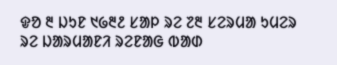ᱫᱚ ᱓ ᱡᱩᱱ ᱑᱙᱓᱒ ᱥᱟᱞ ᱨᱮ ᱗᱓ ᱥᱮᱨᱢᱟ ᱩᱢᱮᱨ ᱨᱮ ᱡᱟᱨᱢᱟᱱᱤ ᱨᱮᱱᱟᱜ ᱵᱟᱰ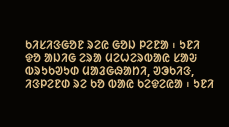ᱠᱤᱥᱤᱝᱜᱚᱱ ᱨᱮᱭ ᱜᱚᱡ ᱞᱮᱱᱟ ᱾ ᱩᱱᱤ ᱫᱚ ᱟᱡᱤᱜ ᱮᱨᱟ ᱢᱮᱦᱮᱨᱵᱟᱭ ᱥᱟᱶ ᱵᱨᱩᱠᱣᱩᱰ ᱢᱟᱲᱜᱷᱟᱴᱤ, ᱣᱳᱠᱤᱝ, ᱤᱝᱞᱮᱱᱰ ᱨᱮ ᱠᱚ ᱵᱟᱭ ᱠᱮᱫᱮᱭᱟ ᱾ ᱩᱱᱤ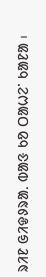ᱨᱤᱱ ᱜᱤᱫᱽᱨᱟᱹ ᱵᱟᱝ ᱠᱚ ᱛᱟᱦᱮᱸ ᱠᱟᱱᱟ ᱾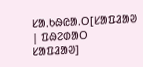ᱥᱟᱹᱠᱷᱭᱟᱹᱛ[ᱥᱟᱯᱲᱟᱣ | ᱯᱷᱮᱰᱟᱛ ᱥᱟᱯᱲᱟᱣ]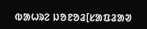ᱵᱟᱦᱨᱮ ᱡᱚᱱᱚᱲ[ᱥᱟᱯᱲᱟᱣ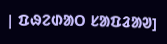| ᱯᱷᱮᱰᱟᱛ ᱥᱟᱯᱲᱟᱣ]